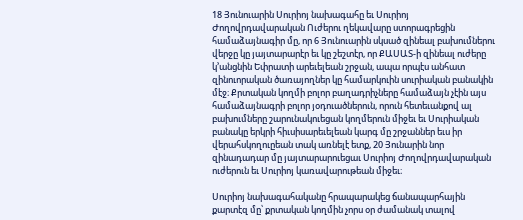18 Յունուարին Սուրիոյ նախագահը եւ Սուրիոյ Ժողովրդավարական Ուժերու ղեկավարը ստորագրեցին համաձայնագիր մը, որ 6 Յունուարին սկսած զինեալ բախումներու վերջը կը յայտարարէր եւ կը շեշտէր, որ ՔԱՍԱՏ-ի զինեալ ուժերը կ՚անցնին Եփրատի արեւելեան շրջան, ապա որպէս անհատ զինուորական ծառայողներ կը համարկուին սուրիական բանակին մէջ։ Քրտական կողմի բոլոր բաղադրիչները համաձայն չէին այս համաձայնագրի բոլոր յօդուածներուն, որուն հետեւանքով ալ բախումները շարունակուեցան կողմերուն միջեւ եւ Սուրիական բանակը երկրի հիւսիսարեւելեան կարգ մը շրջաններ եւս իր վերահսկողուըեան տակ առնելէ ետք, 20 Յունարին նոր զինադադար մը յայտարարուեցաւ Սուրիոյ Ժողովրդավարական ուժերուն եւ Սուրիոյ կառավարութեան միջեւ։

Սուրիոյ նախագահականը հրապարակեց ճանապարհային քարտէզ մը՝ քրտական կողմին չորս օր ժամանակ տալով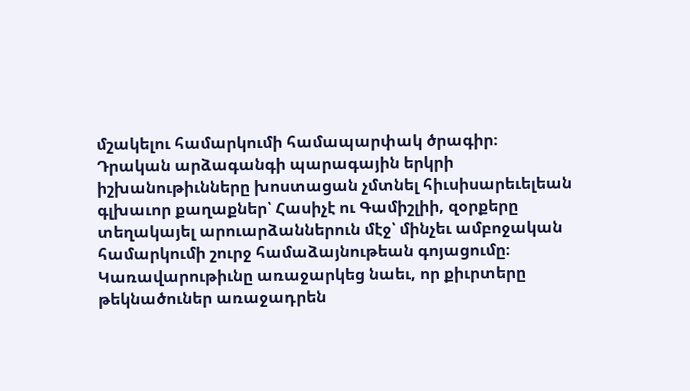մշակելու համարկումի համապարփակ ծրագիր։ Դրական արձագանգի պարագային երկրի իշխանութիւնները խոստացան չմտնել հիւսիսարեւելեան գլխաւոր քաղաքներ՝ Հասիչէ ու Գամիշլիի, զօրքերը տեղակայել արուարձաններուն մէջ՝ մինչեւ ամբոջական համարկումի շուրջ համաձայնութեան գոյացումը։
Կառավարութիւնը առաջարկեց նաեւ, որ քիւրտերը թեկնածուներ առաջադրեն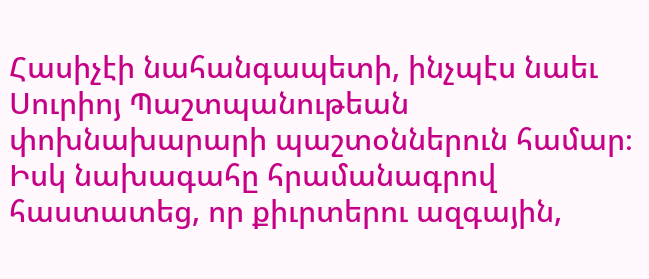Հասիչէի նահանգապետի, ինչպէս նաեւ Սուրիոյ Պաշտպանութեան փոխնախարարի պաշտօններուն համար։ Իսկ նախագահը հրամանագրով հաստատեց, որ քիւրտերու ազգային,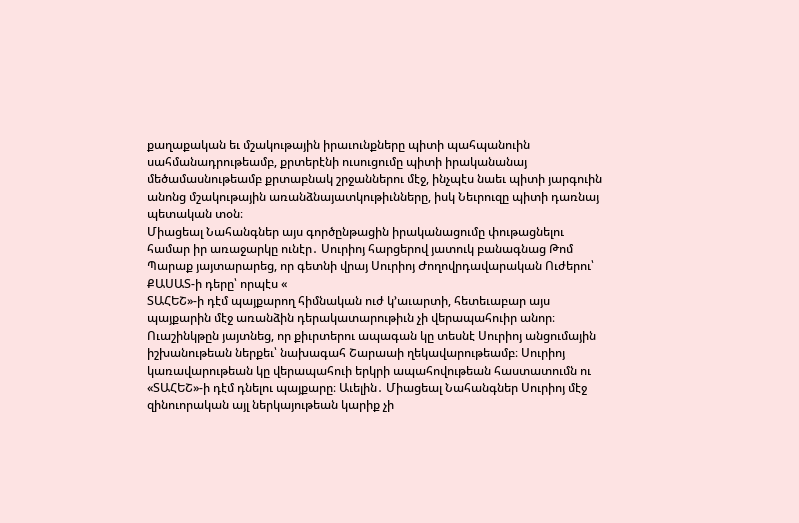քաղաքական եւ մշակութային իրաւունքները պիտի պահպանուին սահմանադրութեամբ, քրտերէնի ուսուցումը պիտի իրականանայ մեծամասնութեամբ քրտաբնակ շրջաններու մէջ, ինչպէս նաեւ պիտի յարգուին անոնց մշակութային առանձնայատկութիւնները, իսկ Նեւրուզը պիտի դառնայ պետական տօն։
Միացեալ Նահանգներ այս գործընթացին իրականացումը փութացնելու համար իր առաջարկը ունէր․ Սուրիոյ հարցերով յատուկ բանագնաց Թոմ Պարաք յայտարարեց, որ գետնի վրայ Սուրիոյ Ժողովրդավարական Ուժերու՝ ՔԱՍԱՏ-ի դերը՝ որպէս «
ՏԱՀԵՇ»-ի դէմ պայքարող հիմնական ուժ կ՚աւարտի, հետեւաբար այս պայքարին մէջ առանձին դերակատարութիւն չի վերապահուիր անոր։ Ուաշինկթըն յայտնեց, որ քիւրտերու ապագան կը տեսնէ Սուրիոյ անցումային իշխանութեան ներքեւ՝ նախագահ Շարաաի ղեկավարութեամբ։ Սուրիոյ կառավարութեան կը վերապահուի երկրի ապահովութեան հաստատումն ու «ՏԱՀԵՇ»-ի դէմ դնելու պայքարը։ Աւելին․ Միացեալ Նահանգներ Սուրիոյ մէջ զինուորական այլ ներկայութեան կարիք չի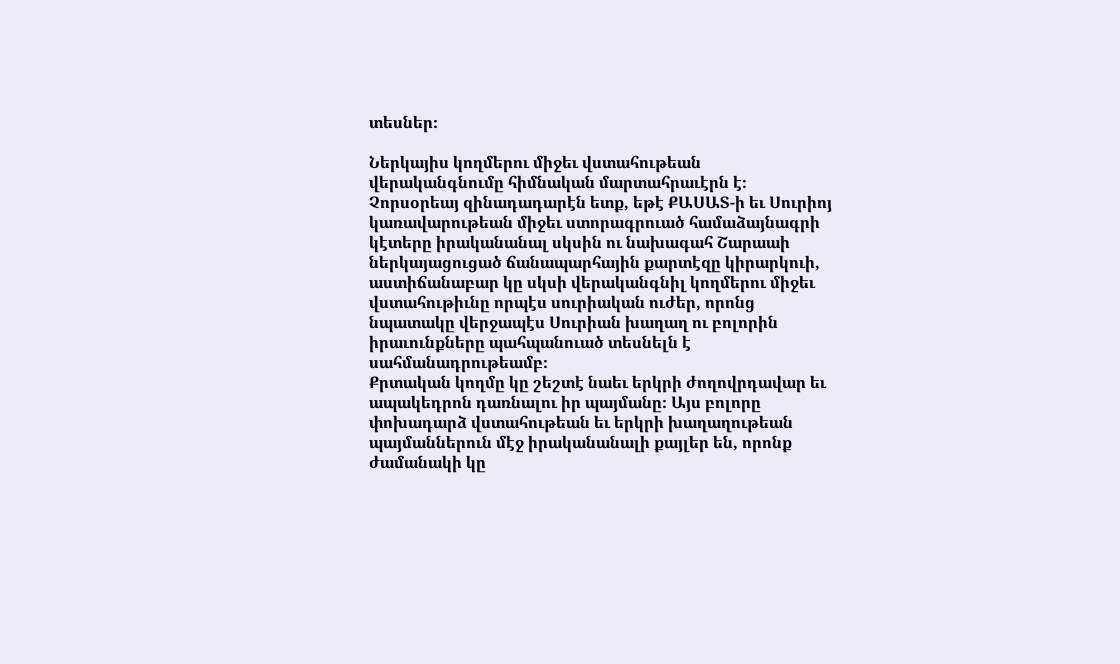տեսներ։

Ներկայիս կողմերու միջեւ վստահութեան վերականգնումը հիմնական մարտահրաւէրն է։ Չորսօրեայ զինադադարէն ետք, եթէ ՔԱՍԱՏ-ի եւ Սուրիոյ կառավարութեան միջեւ ստորագրուած համաձայնագրի կէտերը իրականանալ սկսին ու նախագահ Շարաաի ներկայացուցած ճանապարհային քարտէզը կիրարկուի, աստիճանաբար կը սկսի վերականգնիլ կողմերու միջեւ վստահութիւնը որպէս սուրիական ուժեր, որոնց նպատակը վերջապէս Սուրիան խաղաղ ու բոլորին իրաւունքները պահպանուած տեսնելն է սահմանադրութեամբ։
Քրտական կողմը կը շեշտէ նաեւ երկրի ժողովրդավար եւ ապակեդրոն դառնալու իր պայմանը։ Այս բոլորը փոխադարձ վստահութեան եւ երկրի խաղաղութեան պայմաններուն մէջ իրականանալի քայլեր են, որոնք ժամանակի կը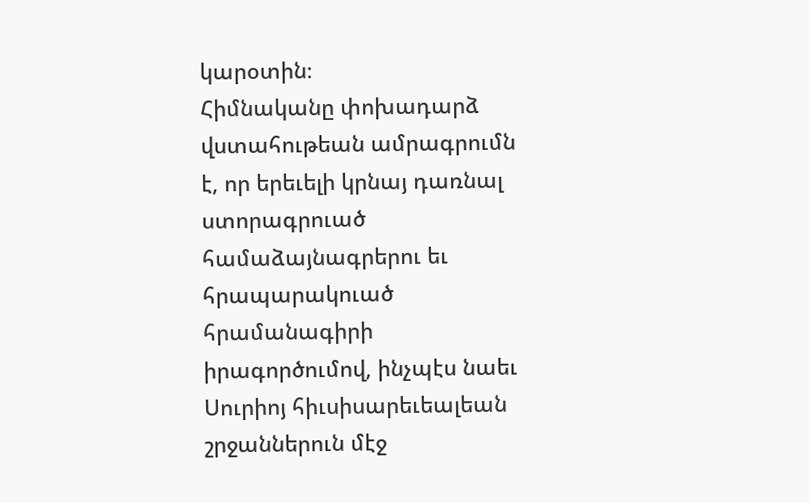կարօտին։
Հիմնականը փոխադարձ վստահութեան ամրագրումն է, որ երեւելի կրնայ դառնալ ստորագրուած համաձայնագրերու եւ հրապարակուած հրամանագիրի իրագործումով, ինչպէս նաեւ Սուրիոյ հիւսիսարեւեալեան շրջաններուն մէջ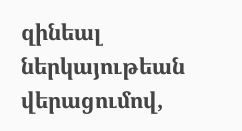զինեալ ներկայութեան վերացումով,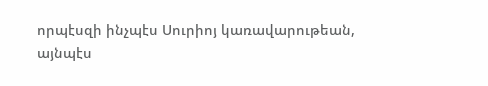որպէսզի ինչպէս Սուրիոյ կառավարութեան, այնպէս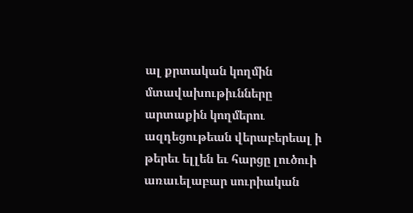ալ քրտական կողմին մտավախութիւնները արտաքին կողմերու ազդեցութեան վերաբերեալ ի թերեւ ելլեն եւ հարցը լուծուի առաւելաբար սուրիական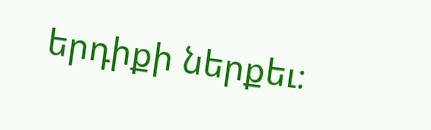երդիքի ներքեւ։